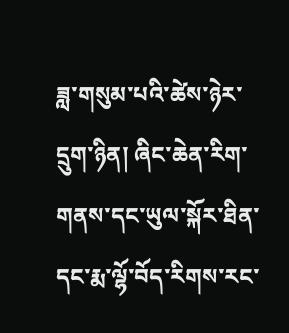ཟླ་གསུམ་པའི་ཚེས་ཉེར་དྲུག་ཉིན། ཞིང་ཆེན་རིག་གནས་དང་ཡུལ་སྐོར་ཐིན་དང་རྨ་ལྷོ་བོད་རིགས་རང་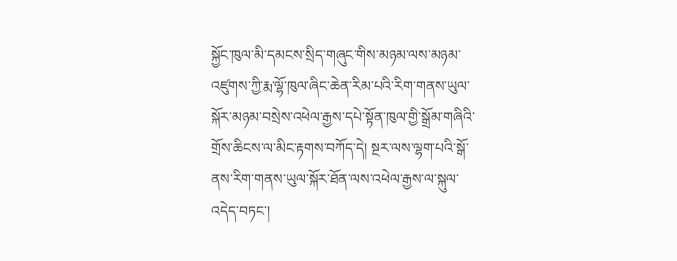སྐྱོང་ཁུལ་མི་དམངས་སྲིད་གཞུང་གིས་མཉམ་ལས་མཉམ་འཛུགས་ཀྱི་རྨ་ལྷོ་ཁུལ་ཞིང་ཆེན་རིམ་པའི་རིག་གནས་ཡུལ་སྐོར་མཉམ་བསྲེས་འཕེལ་རྒྱས་དཔེ་སྟོན་ཁུལ་གྱི་སྒྲོམ་གཞིའི་གྲོས་ཆིངས་ལ་མིང་རྟགས་བཀོད་དེ། སྔར་ལས་ལྷག་པའི་སྒོ་ནས་རིག་གནས་ཡུལ་སྐོར་ཐོན་ལས་འཕེལ་རྒྱས་ལ་སྐུལ་འདེད་བཏང་།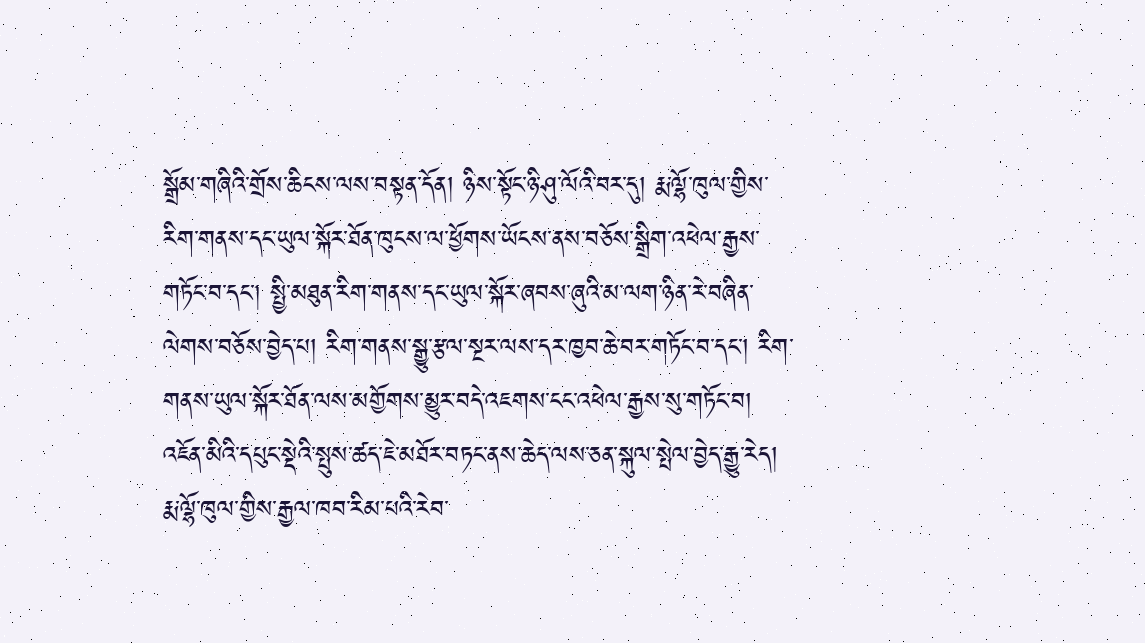སྒྲོམ་གཞིའི་གྲོས་ཆིངས་ལས་བསྟན་དོན། ཉིས་སྟོང་ཉི་ཤུ་ལོའི་བར་དུ། རྨ་ལྷོ་ཁུལ་གྱིས་རིག་གནས་དང་ཡུལ་སྐོར་ཐོན་ཁུངས་ལ་ཕྱོགས་ཡོངས་ནས་བཅོས་སྒྲིག་འཕེལ་རྒྱས་གཏོང་བ་དང་། སྤྱི་མཐུན་རིག་གནས་དང་ཡུལ་སྐོར་ཞབས་ཞུའི་མ་ལག་ཉིན་རེ་བཞིན་ལེགས་བཅོས་བྱེད་པ། རིག་གནས་སྒྱུ་རྩལ་སྔར་ལས་དར་ཁྱབ་ཆེ་བར་གཏོང་བ་དང་། རིག་གནས་ཡུལ་སྐོར་ཐོན་ལས་མགྱོགས་མྱུར་བདེ་འཇགས་ངང་འཕེལ་རྒྱས་སུ་གཏོང་བ། འཇོན་མིའི་དཔུང་སྡེའི་སྤུས་ཚད་ཇེ་མཐོར་བཏང་ནས་ཆེད་ལས་ཅན་སྐུལ་སྤེལ་བྱེད་རྒྱུ་རེད།
རྨ་ལྷོ་ཁུལ་གྱིས་རྒྱལ་ཁབ་རིམ་པའི་རེབ་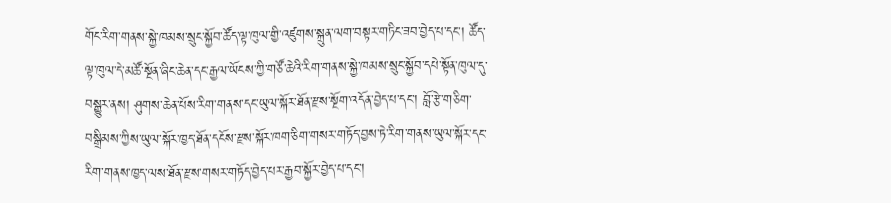གོང་རིག་གནས་སྐྱེ་ཁམས་སྲུང་སྐྱོབ་ཚོད་ལྟ་ཁུལ་གྱི་འཛུགས་སྐྲུན་ལག་བསྟར་གཏིང་ཟབ་བྱེད་པ་དང་། ཚོད་ལྟ་ཁུལ་དེ་མཚོ་སྔོན་ཞིང་ཆེན་དང་རྒྱལ་ཡོངས་ཀྱི་གཙོ་ཆེའི་རིག་གནས་སྐྱེ་ཁམས་སྲུང་སྐྱོབ་དཔེ་སྟོན་ཁུལ་དུ་བསྒྱུར་ནས། ཤུགས་ཆེན་པོས་རིག་གནས་དང་ཡུལ་སྐོར་ཐོན་རྫས་སྔོག་འདོན་བྱེད་པ་དང་། བློ་རྩེ་གཅིག་བསྒྲིམས་ཀྱིས་ཡུལ་སྐོར་ཁྱད་ཐོན་དངོས་རྫས་སྐོར་ཁག་ཅིག་གསར་གཏོད་བྱས་ཏེ་རིག་གནས་ཡུལ་སྐོར་དང་རིག་གནས་ཁྱད་ལས་ཐོན་རྫས་གསར་གཏོད་བྱེད་པར་རྒྱབ་སྐྱོར་བྱེད་པ་དང་།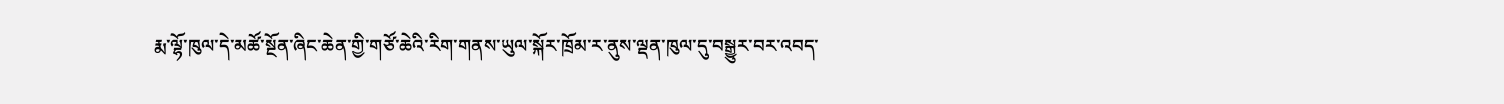རྨ་ལྷོ་ཁུལ་དེ་མཚོ་སྔོན་ཞིང་ཆེན་གྱི་གཙོ་ཆེའི་རིག་གནས་ཡུལ་སྐོར་ཁྲོམ་ར་ནུས་ལྡན་ཁུལ་དུ་བསྒྱུར་བར་འབད་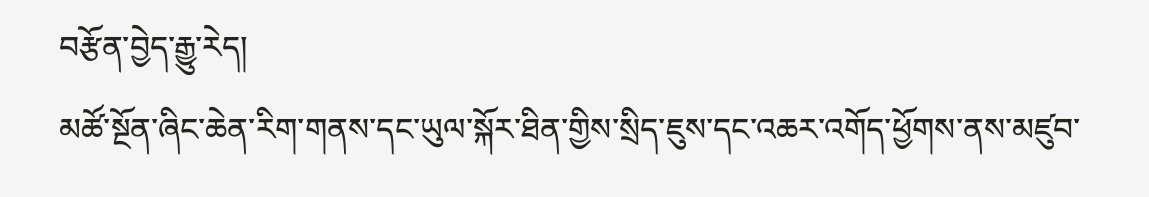བརྩོན་བྱེད་རྒྱུ་རེད།
མཚོ་སྔོན་ཞིང་ཆེན་རིག་གནས་དང་ཡུལ་སྐོར་ཐིན་གྱིས་སྲིད་ཇུས་དང་འཆར་འགོད་ཕྱོགས་ནས་མཛུབ་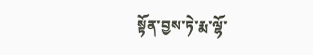སྟོན་བྱས་ཏེ་རྨ་ལྷོ་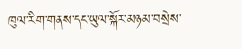ཁུལ་རིག་གནས་དང་ཡུལ་སྐོར་མཉམ་བསྲེས་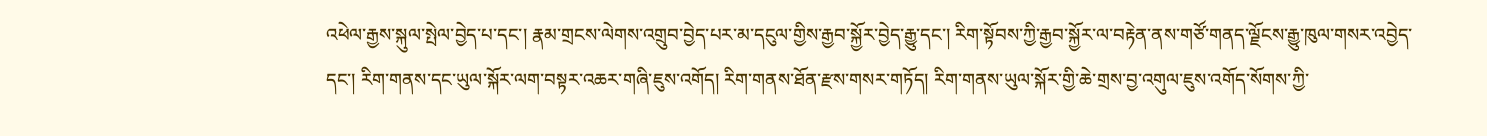འཕེལ་རྒྱས་སྐུལ་སྤེལ་བྱེད་པ་དང་། རྣམ་གྲངས་ལེགས་འགྲུབ་བྱེད་པར་མ་དངུལ་གྱིས་རྒྱབ་སྐྱོར་བྱེད་རྒྱུ་དང་། རིག་སྟོབས་ཀྱི་རྒྱབ་སྐྱོར་ལ་བརྟེན་ནས་གཙོ་གནད་ལྗོངས་རྒྱུ་ཁུལ་གསར་འབྱེད་དང་། རིག་གནས་དང་ཡུལ་སྐོར་ལག་བསྟར་འཆར་གཞི་ཇུས་འགོད། རིག་གནས་ཐོན་རྫས་གསར་གཏོད། རིག་གནས་ཡུལ་སྐོར་གྱི་ཆེ་གྲས་བྱ་འགུལ་ཇུས་འགོད་སོགས་ཀྱི་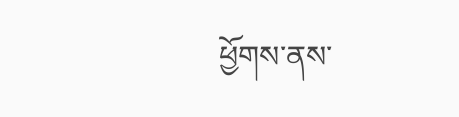ཕྱོགས་ནས་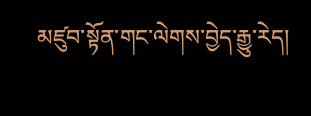མཛུབ་སྟོན་གང་ལེགས་བྱེད་རྒྱུ་རེད།